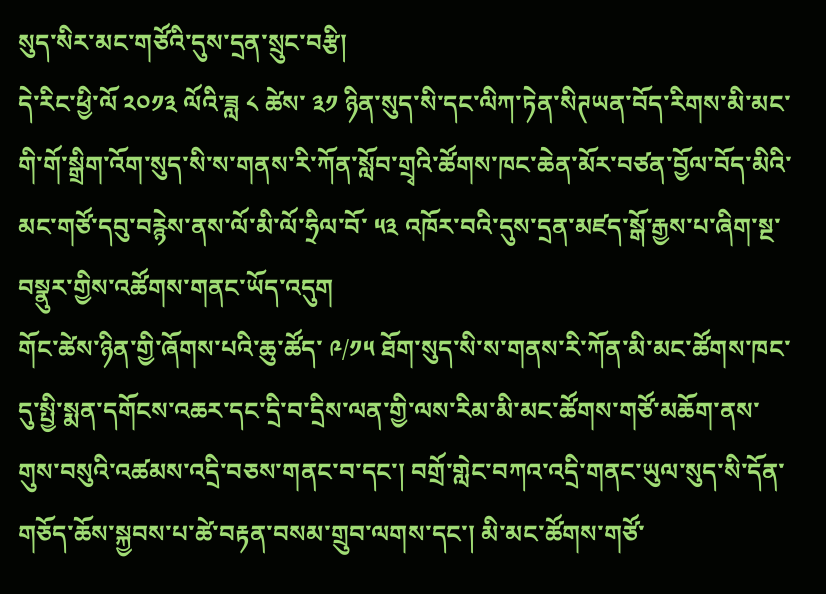སུད་སིར་མང་གཙོའི་དུས་དྲན་སྲུང་བརྩི།
དེ་རིང་ཕྱི་ལོ ༢༠༡༣ ལོའི་ཟླ ༨ ཚེས་ ༣༡ ཉིན་སུད་སི་དང་ལིཀ་ཏེན་སིཊཡན་བོད་རིགས་མི་མང་གི་གོ་སྒྲིག་འོག་སུད་སི་ས་གནས་རི་ཀོན་སློབ་གྲྭའི་ཚོགས་ཁང་ཆེན་མོར་བཙན་བྱོལ་བོད་མིའི་མང་གཙོ་དབུ་བརྙེས་ནས་ལོ་མི་ལོ་ཧྲིལ་བོ་ ༥༣ འཁོར་བའི་དུས་དྲན་མཛད་སྒོ་རྒྱས་པ་ཞིག་སྔ་བསྣུར་གྱིས་འཚོགས་གནང་ཡོད་འདུག
གོང་ཚེས་ཉིན་གྱི་ཞོགས་པའི་ཆུ་ཚོད་ ༩/༡༥ ཐོག་སུད་སི་ས་གནས་རི་ཀོན་མི་མང་ཚོགས་ཁང་དུ་སྤྱི་སྨན་དགོངས་འཆར་དང་དྲི་བ་དྲིས་ལན་གྱི་ལས་རིམ་མི་མང་ཚོགས་གཙོ་མཆོག་ནས་གུས་བསུའི་འཚམས་འདྲི་བཅས་གནང་བ་དང་། བགྲོ་གླེང་བཀའ་འདྲི་གནང་ཡུལ་སུད་སི་དོན་གཅོད་ཆོས་སྐྱབས་པ་ཚེ་བརྟན་བསམ་གྲུབ་ལགས་དང་། མི་མང་ཚོགས་གཙོ་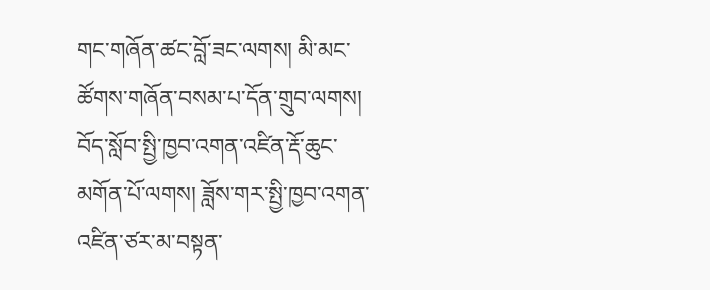གང་གཞོན་ཚང་བློ་ཟང་ལགས། མི་མང་ཚོགས་གཞོན་བསམ་པ་དོན་གྲུབ་ལགས། བོད་སློབ་སྤྱི་ཁྱབ་འགན་འཛིན་རྡོ་ཆུང་མགོན་པོ་ལགས། ཟློས་གར་སྤྱི་ཁྱབ་འགན་འཛིན་ཙར་མ་བསྟན་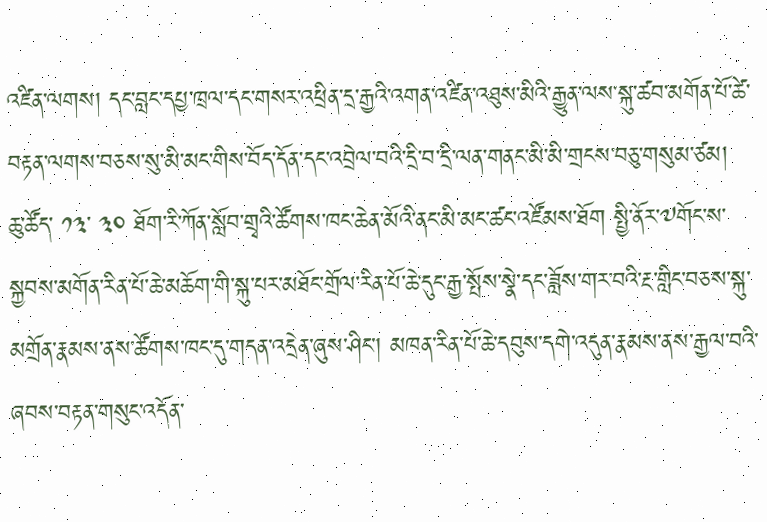འཛིན་ལགས། དང་བླང་དཔྱ་ཁྲལ་དང་གསར་འཕྲིན་དྲ་རྒྱའི་འགན་འཛིན་འཐུས་མིའི་རྒྱུན་ལས་སྐུ་ཚབ་མགོན་པོ་ཚེ་བརྟན་ལགས་བཅས་སུ་མི་མང་གིས་བོད་དོན་དང་འབྲེལ་བའི་དྲི་བ་དྲི་ལན་གནང་མི་མི་གྲངས་བཅུ་གསུམ་ཙམ།
ཆུ་ཚོད་ ༡༣་ ༣༠ ཐོག་རི་ཀོན་སློབ་གྲྭའི་ཚོགས་ཁང་ཆེན་མོའི་ནང་མི་མང་ཚང་འཛོམས་ཐོག སྤྱི་ནོར་༧གོང་ས་སྐྱབས་མགོན་རིན་པོ་ཆེ་མཆོག་གི་སྐུ་པར་མཐོང་གྲོལ་རིན་པོ་ཆེ་དུང་རྒྱ་སྤོས་སྣེ་དང་ཟློས་གར་བའི་རྔ་གླིང་བཅས་སྐུ་མགྲོན་རྣམས་ནས་ཚོགས་ཁང་དུ་གདན་འདྲེན་ཞུས་ཤིང་། མཁན་རིན་པོ་ཆེ་དབུས་དགེ་འདུན་རྣམས་ནས་རྒྱལ་བའི་ཞབས་བརྟན་གསུང་འདོན་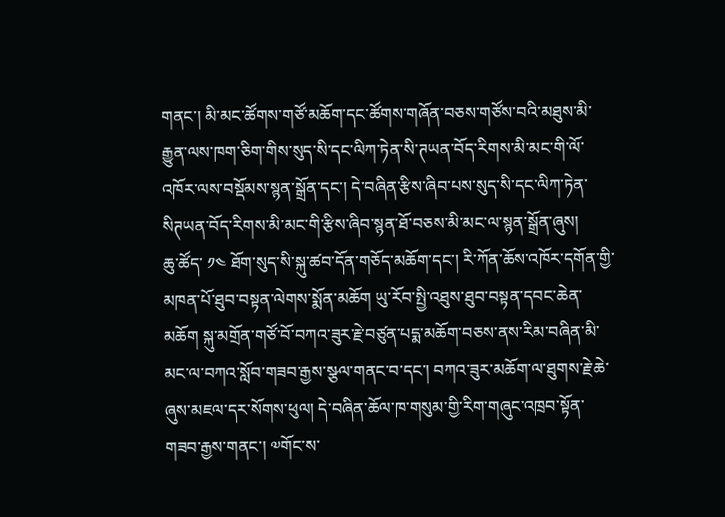གནང་། མི་མང་ཚོགས་གཙོ་མཆོག་དང་ཚོགས་གཞོན་བཅས་གཙོས་བའི་མཐུས་མི་རྒྱུན་ལས་ཁག་ཅིག་གིས་སུད་སི་དང་ལིཀ་ཏེན་སི་ཊཡན་བོད་རིགས་མི་མང་གི་ལོ་འཁོར་ལས་བསྡོམས་སྙན་སྒྲོན་དང་། དེ་བཞིན་རྩིས་ཞིབ་པས་སུད་སི་དང་ལིཀ་ཏེན་སིཊཡན་བོད་རིགས་མི་མང་གི་རྩིས་ཞིབ་སྙན་ཐོ་བཅས་མི་མང་ལ་སྙན་སྒྲོན་ཞུས།
ཆུ་ཚོད་ ༡༤ ཐོག་སུད་སི་སྐུ་ཚབ་དོན་གཅོད་མཆོག་དང་། རི་ཀོན་ཆོས་འཁོར་དགོན་གྱི་མཁན་པོ་ཐུབ་བསྟན་ལེགས་སྨོན་མཆོག ཡུ་རོབ་སྤྱི་འཐུས་ཐུབ་བསྟན་དབང་ཆེན་མཆོག སྐུ་མགྲོན་གཙོ་བོ་བཀའ་ཟུར་རྗེ་བཙུན་པདྨ་མཆོག་བཅས་ནས་རིམ་བཞིན་མི་མང་ལ་བཀའ་སློབ་གཟབ་རྒྱས་སྩལ་གནང་བ་དང་། བཀའ་ཟུར་མཆོག་ལ་ཐུགས་རྗེ་ཆེ་ཞུས་མཇལ་དར་སོགས་ཕུལ། དེ་བཞིན་ཆོལ་ཁ་གསུམ་གྱི་རིག་གཞུང་འཁྲབ་སྟོན་གཟབ་རྒྱས་གནང་། ༧གོང་ས་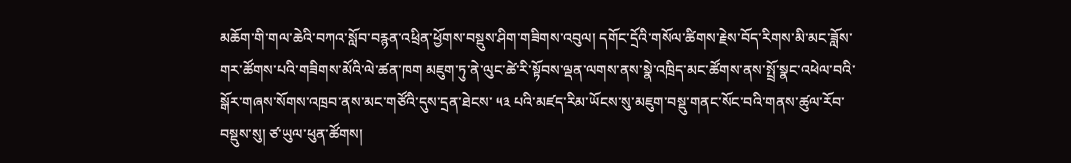མཆོག་གི་གལ་ཆེའི་བཀའ་སློབ་བརྙན་འཕྲིན་ཕྱོགས་བསྡུས་ཤིག་གཟིགས་འབུལ། དགོང་དྲོའི་གསོལ་ཚིགས་རྗེས་བོད་རིགས་མི་མང་ཟློས་གར་ཚོགས་པའི་གཟིགས་མོའི་ལེ་ཚན་ཁག མཇུག་ཏུ་ནེ་ལུང་ཚེ་རི་སྟོབས་ལྡན་ལགས་ནས་སྣེ་འཁྲིད་མང་ཚོགས་ནས་སྤྲོ་སྣང་འཕེལ་བའི་སྒོར་གཞས་སོགས་འཁྲབ་ནས་མང་གཙོའི་དུས་དྲན་ཐེངས་ ༥༣ པའི་མཛད་རིམ་ཡོངས་སུ་མཇུག་བསྡུ་གནང་སོང་བའི་གནས་ཚུལ་རོབ་བསྡུས་སུ། ཙ་ཡུལ་ཕུན་ཚོགས།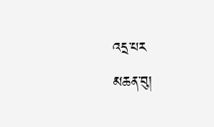འདྲ་པར
མཆན་བུ།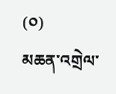(༠)
མཆན་འགྲེལ་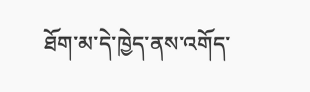ཐོག་མ་དེ་ཁྱེད་ནས་འགོད་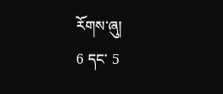རོགས་ཞུ།
6 དང་ 5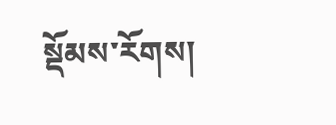སྡོམས་རོགས།